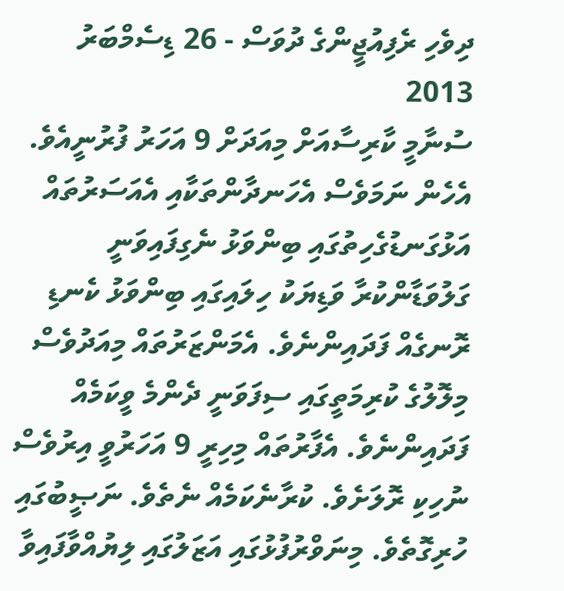ދިވެހި ރެފިއުޖީންގެ ދުވަސް - 26 ޑިސެމްބަރު 2013
ސުނާމީ ކާރިސާއަށް މިއަދަށް 9 އަހަރު ފުރުނީއެވެ. އެހެން ނަމަވެސް އެހަނދާންތަކާއި އެއަސަރުތައް އަޅުގަނޑުގެހިތުގައި ބިންވަޅު ނެގިފައިވަނީ ގަލުވަޑާންކުރާ ވަޑިޔަކު ހިލައިގައި ބިންވަޅު ކެނޑި ރޮނގެއް ފަދައިންނެވެ. އެމަންޒަރުތައް މިއަދުވެސް މިލޮލުގެ ކުރިމަތީގައި ސިފަވަނީ ދެންމެ ވީކަމެއް ފަދައިންނެވެ. އެފާރުތައް މިހިރީ 9 އަހަރުވީ އިރުވެސް ނުހިކި ރޮލަށެވެ. ކުރާނެކަމެއް ނެތެވެ. ނަޞީބުގައި ހުރިގޮތެވެ. މިނަވްރުފުޅުގައި އަޒަލުގައި ލިޔުއްވާފައިވާ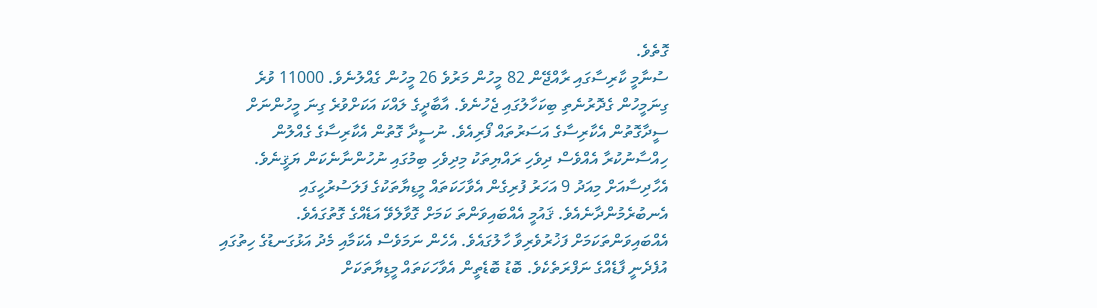ގޮތެވެ.
ސުނާމީ ކާރިސާގައި ރާއްޖޭން 82 މީހުން މަރުވެ 26 މީހުން ގެއްލުނެވެ. 11000 ވުރެ ގިނަމީހުން ގެދޮރުނެތި ބިކަހާލުގައި ޖެހުނެވެ. އާބާދީގެ ލައްކަ އަކަށްވުރެ ގިނަ މީހުންނަށް ސީދާގޮތުން އެކާރިސާގެ އަސަރުތައް ފޯރިއެވެ. ނުސީދާ ގޮތުން އެކާރިސާގެ ގެއްލުން ހިއްސާނުކުރާ އެއްވެސް ދިވެހި ރައްޔިތަކު މިދިވެހި ބިމުގައި ނުހުންނާނެކަން ޔަޤީނެވެ.
އެހާދިސާއަށް މިއަދު 9 އަހަރު ފުރިގެން އެވާހަކަތައް މީޑިޔާތަކުގެ ފަލަސުރުހީގައި އެނބުރެމުންދާނެއެވެ. ޤައުމީ އެއްބައިވަންތަ ކަމަށް ގޮވާލެވޭ އަޑެއްގެ ގޮތުގައެވެ. އެއްބައިވަންތަކަމަށް ފަޚުރުވެރިވާ ހާލުގައެވެ. އެހެން ނަމަވެސް އެކަމާއި މެދު އަޅުގަނޑުގެ ހިތުގައި އުފެދެނީ ފާޑެއްގެ ނަފްރަތެކެވެ. ބޮޑު ބޮޑެތީން އެވާހަކަތައް މީޑިޔާތަކަށް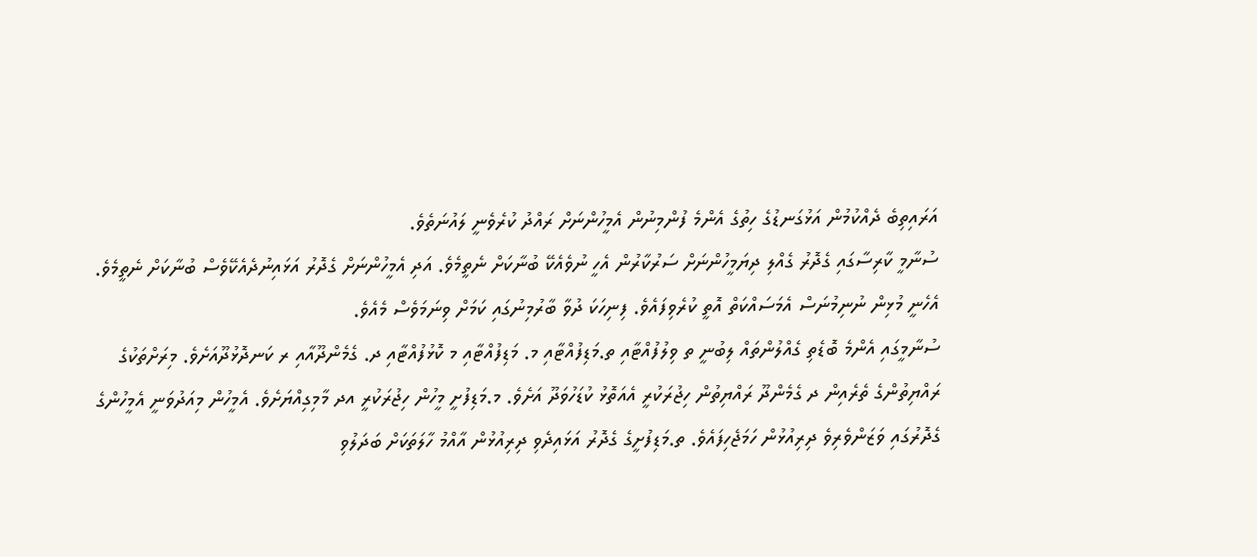އަރައިތިބެ ދެއްކުމުން އަޅުގަނޑުގެ ހިތުގެ އެންމެ ފުންމިނުން އެމީހުންނަށް ރައްދު ކުރެވެނީ ލައުނަތެވެ.
ސުނާމީ ކާރިސާގައި ގެދޮރު ގެއްލި ދިޔަމީހުންނަށް ސަރުކާރުން އެހީ ނުވެއެކޭ ބުނާކަށް ނެތީމެވެ. އަދި އެމީހުންނަށް ގެދޮރު އަޅައިނުދެއެކޭވެސް ބުނާކަށް ނެތީމެވެ. އެހެނީ މުޅިން ނުނިމުނަސް އެމަސައްކަތް އޮތީ ކުރެވިފައެވެ. ފިނިހަކަ ދުވާ ބާރުމިނުގައި ކަމަށް ވިނަމަވެސް މެއެވެ.
ސުނާމީގައި އެންމެ ބޮޑެތި ގެއްލުންތައް ލިބުނީ ތ ވިލުފުއްޓާއި ތ.މަޑިފުއްޓާއި މ. މަޑިފުއްޓާއި މ ކޮޅުފުއްޓާއި ދ. ގެމެންދޫއާއި ރ ކަނދޮޅުދޫއަށެވެ. މިރަށްތަކުގެ ރައްޔިތުންގެ ތެރެއިން ދ ގެމެންދޫ ރައްޔިތުން ހިޖުރަކުރީ އެއަތޮޅު ކުޑަހުވަދޫ އަށެވެ. މ.މަޑިފުށީ މީހުން ހިޖުރަކުރީ އދ މާމިގިއްޔަށެވެ. އެމީހުން މިއަދުވަނީ އެމީހުންގެ ގެދޮރުގައި ވަޒަންވެރިވެ ދިރިއުޅުން ހަމަޖެހިފައެވެ. ތ.މަޑިފުށީގެ ގެދޮރު އަޅައިދެވި ދިރިއުޅުން އާއްމު ހާލަތަކަށް ބަދަލުވި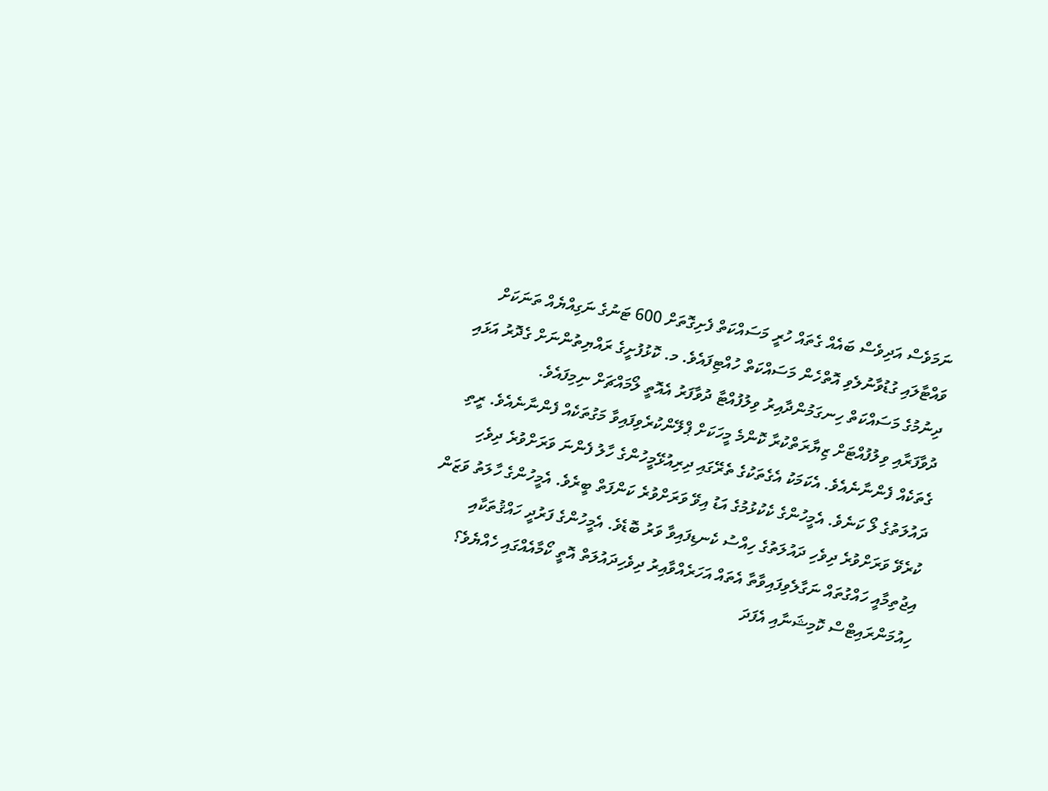ނަމަވެސް އަދިވެސް ބައެއް ގެތައް ހުރީ މަސައްކަތް ފެށިގޮތަށް 600 ޓަނުގެ ނަގިއްޔެއް ތަނަކަށް ވައްޓާލައި ގުޑުވާނުލެވި އޮތްހެން މަސައްކަތް ހުއްޓިފައެވެ. މ. ކޮޅުފުށީގެ ރައްޔިތުންނަށް ގެދޮރު އަޅައި ދިނުމުގެ މަސައްކަތް ހިނގަމުންދާއިރު ވިލުފުއްޓާ ދުވާފަރު އެއޮތީ ލޯމައްޗަށް ނިމިފައެވެ.
ދުވާފަރާއި ވިލުފުއްޓަށް ޒިޔާރަތްކުރާ ކޮންމެ މީހަކަށް ޕްލޭންކުރެވިފައިވާ މަގުތަކެއް ފެންނާނެއެވެ. ރީތި ގެތަކެއް ފެންނާނެއެވެ. އެކަމަކު އެގެތަކުގެ ތެރޭގައި ދިރިއުޅޭމީހުންގެ ހާލު ފެންނަ ވަރަށްވުރެ ދިވެހި ދައުލަތުގެ ލޯ ކަނެވެ. އެމީހުންގެ ކެކުޅުމުގެ އަޑު އިވޭ ވަރަށްވުރެ ކަންފަތް ބީރެވެ. އެމީހުންގެ ހާލަތު ވަޒަން ކުރެވޭ ވަރަށްވުރެ ދިވެހި ދައުލަތުގެ ހިއްސު ކެނޑިފައިވާ ވަރު ބޮޑެވެ. އެމީހުންގެ ފަރުދީ ހައްޤުތަކާއި އިޖުތިމާއީ ހައްގުތައް ނަގާލެވިފައިވާތާ އެތައް އަހަރެއްވާއިރު ދިވެހިދައުލަތް އޮތީ ކޯމާއެއްގައި ހެއްޔެވެ؟ ހިއުމަންރައިޓްސް ކޮމިޝަނާއި އެފަދަ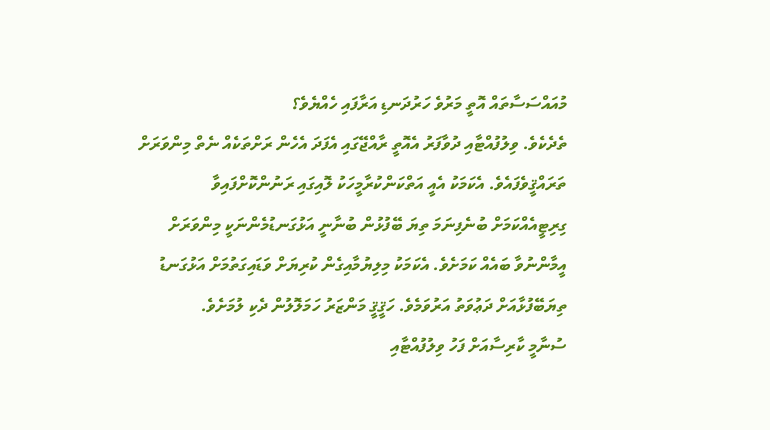މުއައްސަސާތައް އޮތީ މަރުވެ ހަރުދަނޑި އަރާފައި ހެއްޔެވެ؟
ތެދެކެވެ. ވިލުފުއްޓާއި ދުވާފަރު އެއޮތީ ރާއްޖޭގައި އެފަދަ އެހެން ރަށްތަކެއް ނެތް މިންވަރަށް ތަރައްޤީވެފައެވެ. އެކަމަކު އެއީ އަތްކަންކުރާމީހަކު ލޮއިގައި ރަނުންކޮށްފައިވާ ގިރިޓީއެއްކަމަށް ބުނެފިނަމަ ތިޔަ ބޭފުޅުން ބުނާނީ އަޅުގަނޑުމެންނަކީ މިންވަރަށް އީމާންނުވާ ބައެއް ކަމަށެވެ. އެކަމަކު މިލިޔުމާއިގެން ކުރިޔަށް ވަޑައިގަތުމަށް އަޅުގަނޑު ތިޔަބޭފުޅާއަށް ދަޢުވަތު އަރުވަމެވެ. ހަޤީޤީ މަންޒަރު ހަމަލޮލުން ދެކި ލުމަށެވެ.
ސުނާމީ ކާރިސާއަށް ފަހު ވިލުފުއްޓާއި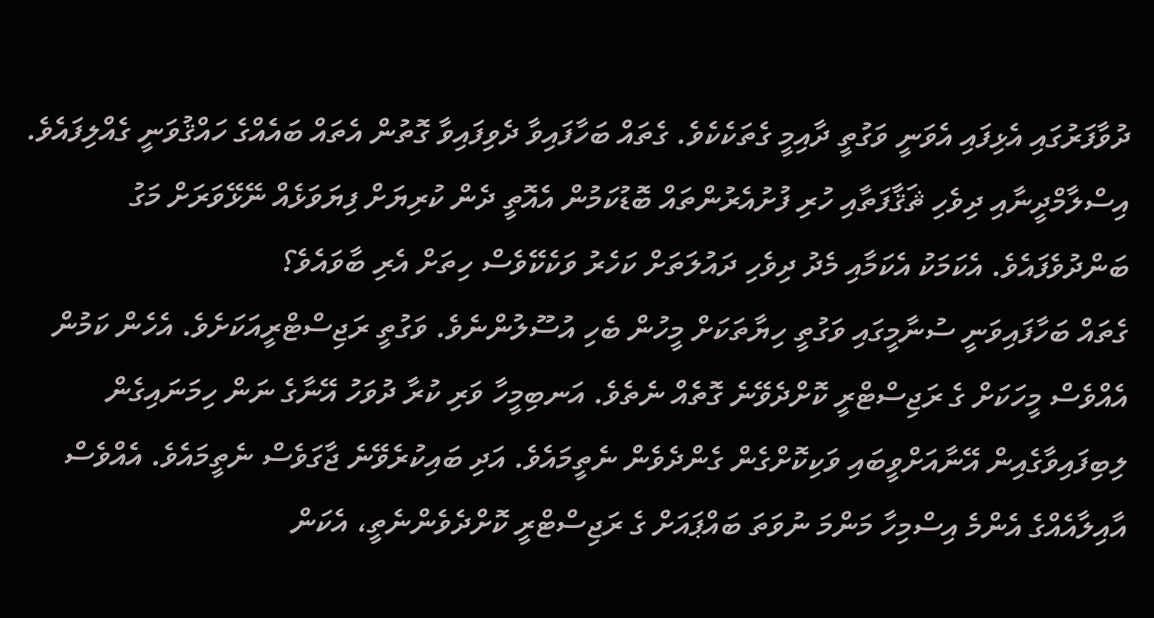ދުވާފަރުގައި އެޅިފައި އެވަނީ ވަގުތީ ދާއިމީ ގެތަކެކެވެ. ގެތައް ބަހާފައިވާ ދެވިފައިވާ ގޮތުން އެތައް ބައެއްގެ ހައްޤުވަނީ ގެއްލިފައެވެ. އިސްލާމްދީނާއި ދިވެހި ޘަޤާފަތާއި ހުރި ފުށުއެރުންތައް ބޮޑުކަމުން އެއޮތީ ދެން ކުރިޔަށް ފިޔަވަޅެއް ނޭޅޭވަރަށް މަގު ބަންދުވެފައެވެ. އެކަމަކު އެކަމާއި މެދު ދިވެހި ދައުލަތަށް ކަހެރު ވަކެކޭވެސް ހިތަށް އެރި ބާވައެވެ؟
ގެތައް ބަހާފައިވަނީ ސުނާމީގައި ވަގުތީ ހިޔާތަކަށް މީހުން ބެހި އުސޫލުންނެވެ. ވަގުތީ ރަޖިސްޓްރީއަކަށެވެ. އެހެން ކަމުން އެއްވެސް މީހަކަށް ގެ ރަޖިސްޓްރީ ކޮށްދެވޭނެ ގޮތެއް ނެތެވެ. އަނބިމީހާ ވަރި ކުރާ ދުވަހު އޭނާގެ ނަން ހިމަނައިގެން ލިބިފައިވާގެއިން އޭނާއަށްވީބައި ވަކިކޮށްގެން ގެންދެވެން ނެތީމައެވެ. އަދި ބައިކުރެވޭނެ ޖާގަވެސް ނެތީމައެވެ. އެއްވެސް އާއިލާއެއްގެ އެންމެ އިސްމިހާ މަންމަ ނުވަތަ ބައްޕައަށް ގެ ރަޖިސްޓްރީ ކޮށްދެވެންނެތީ، އެކަން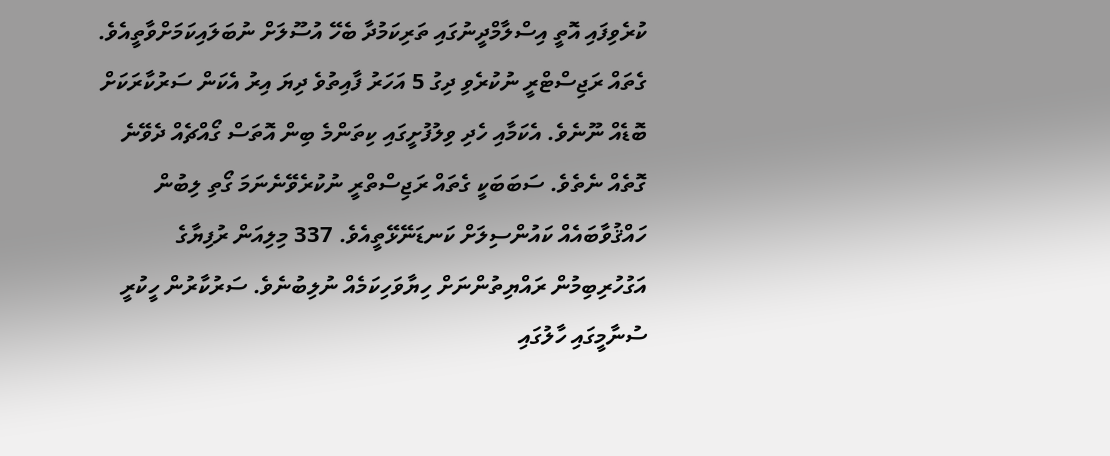ކުރެވިފައި އޮތީ އިސްލާމްދީނުގައި ތަރިކަމުދާ ބެހޭ އުސޫލަށް ނުބަލައިކަމަށްވާތީއެވެ.
ގެތައް ރަޖިސްޓްރީ ނުކުރެވި ދިގު 5 އަހަރު ފާއިތުވެ ދިޔަ އިރު އެކަން ސަރުކާރަކަށް ބޮޑެއް ނޫނެވެ. އެކަމާއި ހެދި ވިލުފުށީގައި ކިތަންމެ ބިން އޮތަސް ގޯއްޗެއް ދެވޭނެ ގޮތެއް ނެތެވެ. ސަބަބަކީ ގެތައް ރަޖިސްތްރީ ނުކުރެވޭނެނަމަ ގޯތި ލިބުން ހައްޤުވާބައެއް ކައުންސިލަށް ކަނޑަނޭޅޭތީއެވެ. 337 މިލިއަން ރުފިޔާގެ އަގުހުރިބިމުން ރައްޔިތުންނަށް ހިޔާވަހިކަމެއް ނުލިބުނެވެ. ސަރުކާރުން ހީކުރީ ސުނާމީގައި ހާލުގައި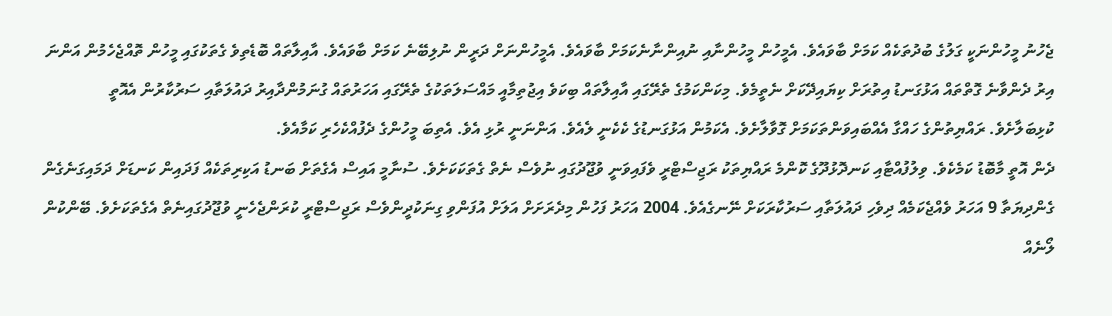ޖެހުނު މީހުންނަކީ ގަލުގެ ބުދުތަކެއް ކަމަށް ބާވައެވެ. އެމީހުން މީހުންނާއި ނުއިންނާނެކަމަށް ބާވައެވެ. އެމީހުންނަށް ދަރީން ނުލިބޭނެ ކަމަށް ބާވައެވެ. އާއިލާތައް ބޮޑެތިވެ ގެތަކުގައި މީހުން ތޮއްޖެހެމުން އަންނަ އިރު ދެންވާނެ ގޮތްތައް އަޅުގަނޑު އިތުރަށް ކިޔައިދޭކަށް ނެތީމެވެ. މިކަންކަމުގެ ތެރޭގައި އާއިލާތައް ބިކަވެ އިޖުތިމާއީ މައްސަލަތަކުގެ ތެރޭގައި އަހަރުތައް ގުނަމުންދާއިރު ދައުލަތާއި ސަރުކާރުން އެއޮތީ ކުޅިބަލާށެވެ. ރައްޔިތުންގެ ހައްގާ އެއްބައިވަންތަކަމަށް ގޮވާލާށެވެ. އެކަމުން އަޅުގަނޑުގެ ކެކެނީ ލެއެވެ. އަންނަނީ ރުޅި އެވެ. އެތިބަ މީހުންގެ ދެފުއްކެހެރި ކަމާއެވެ.
ދެން އޮތީ މާބޮޑު ކަމެކެވެ. ވިލުފުއްޓާއި ކަނދޮޅުދޫގެ ކޮންމެ ރައްޔިތަކު ރަޖިސްޓްރީ ވެފައިވަނީ ވުޖޫދުގައި ނުވެސް ނެތް ގެތަކަކަށެވެ. ސުނާމީ އައިސް އެގެތަށް ބަނޑު އަކިރިތަކެއް ފަދައިން ކަނޑަށް ދަމައިގަނެގެން ގެންދިޔަތާ 9 އަހަރު ވެއްޖެކަމެއް ދިވެހި ދައުލަތާއި ސަރުކާރަކަށް ނޭނގެއެވެ. 2004 އަހަރު ފަހުން މިދެރަށަށް އަލަށް އުފަންވި ގިނަކުދީންވެސް ރަޖިސްޓްރީ ކުރަންޖެހެނީ ވުޖޫދުގައިނެތް އެގެތަކަށެވެ. ބޭންކުން ލޯނެއް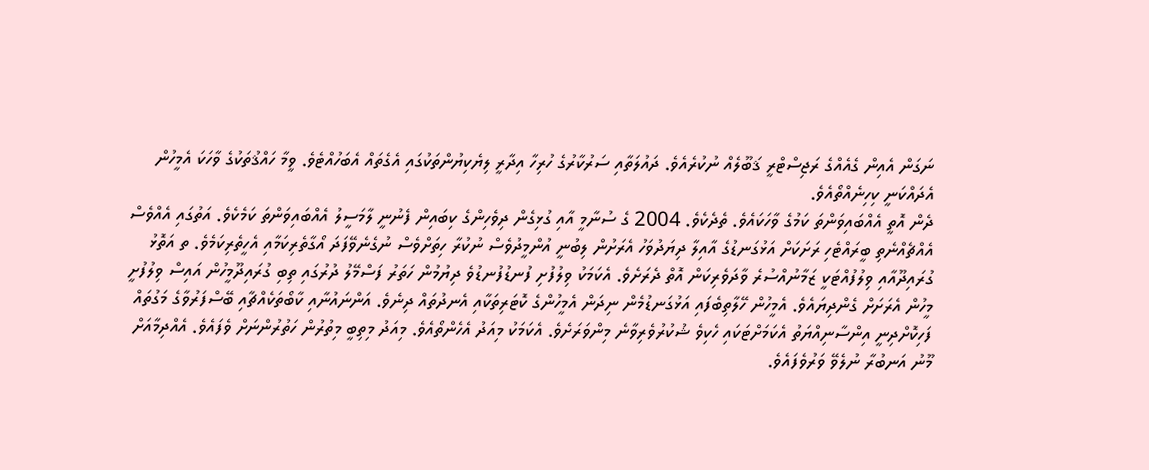ނަގަން އެއިން ގެއެއްގެ ރަޖިސްޓްރީ ޤަބޫލެއް ނުކުރެއެވެ. ދައުލަތާއި ސަރުކާރުގެ ހުރިހާ އިދާރީ ލިޔެކިޔުންތަކުގައި އެގެތައް އެބަހުއްޓެވެ. ވީމާ ހައްޤުތަކުގެ ވާހަކަ އެމީހުން އެދައްކަނީ ކިހިނެއްތޯއެވެ.
ދެން އޮތީ އެއްބައިވަންތަ ކަމުގެ ވާހަކައެވެ. ތެދެކެވެ. 2004 ގެ ސުނާމީ އާއި ގުޅިގެން ދިވެހިންގެ ކިބައިން ފެނުނީ ލާމަސީލު އެއްބައިވަންތަ ކަމެކެވެ. އަތުގައި އެއްވެސް އެއްޗެއްނެތި ބީރައްޓެހި ރަށަކަށް އަޅުގަނޑުގެ އާއިލާ ދިޔަދުވަހު އެރަށުން ލިބުނީ އުންމީދުވެސް ނުކުރާ ހިތަށްވެސް ނުގެނެވޭފަދަ އޯގާތެރިކަމާއި އެހީތެރިކަމެވެ. ތ އަތޮޅު ގުރައިދޫއާއި ވިލުފުއްޓަކީ ޒަމާނުއްސުރެ ވާދަވެރިކަން އޮތް ދެރަށެވެ. އެކަމަކު ވިލުފުށި ފުނޑުފުނޑުވެ ދިޔުމުން ހަތަރު ފަސްމޭލު ދުރުގައި ތިބި ގުރައިދޫމީހުން އައިސް ވިލުފުށީ މީހުން އެރަށަށް ގެންދިޔައެވެ. އެމީހުން ހޭލާތިބެފައި އަޅުގަނޑުމެން ނިދަން އެމީހުންގެ ކޮޓަރިތަކާއި އެނދުތައް ދިނެވެ. އަންނައުނާއި ކާބޯތަކެއްޗާއި ބޭސްފަރުވާގެ މަގުތައް ފަހިކޮށްދިނީ އިންސާނިއްޔަތު އެކަމަށްޓަކައި ހެކިވެ ޝުކުރުވެރިވާނެ މިންވަރަށެވެ. އެކަމަކު މިއަދު އެހެންތޯއެވެ. މިއަދު މިތިބީ މިތުރުން ހަތުރުންނަށް ވެފައެވެ. އެއްދިމާއަށް މޫނު އަނބުރާ ނުލެވޭ ވަރުވެފައެވެ.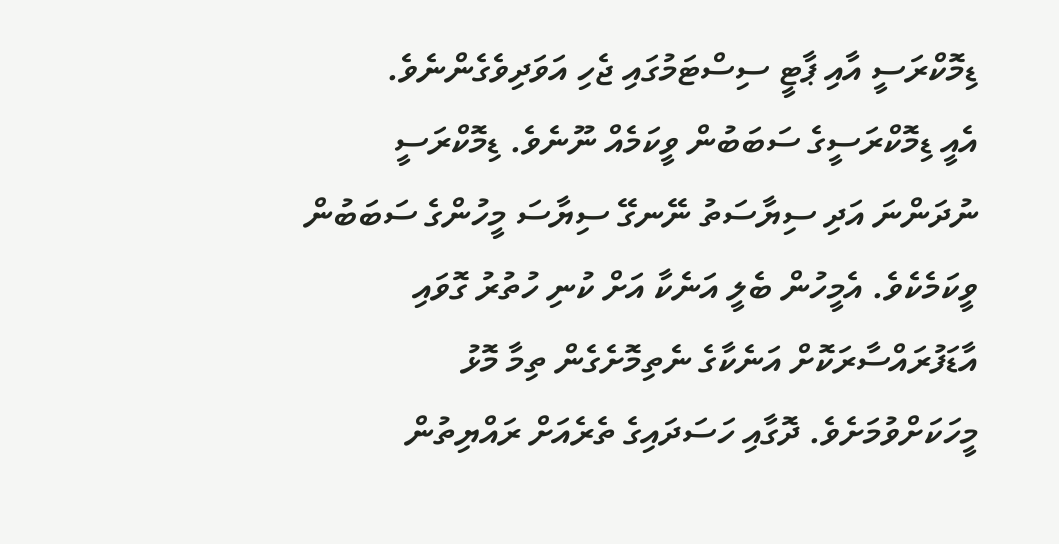ޑިމޮކްރަސީ އާއި ޕާޓީ ސިސްޓަމުގައި ޖެހި އަވަދިވެގެންނެވެ.
އެއީ ޑިމޮކްރަސީގެ ސަބަބުން ވީކަމެއް ނޫނެވެ. ޑިމޮކްރަސީ ނުދަންނަ އަދި ސިޔާސަތު ނޭނގޭ ސިޔާސަ މީހުންގެ ސަބަބުން ވީކަމެކެވެ. އެމީހުން ބެލީ އަނެކާ އަށް ކުނި ހުތުރު ގޮވައި އާޑަފުރައްސާރަކޮށް އަނެކާގެ ނެތިމޮށެގެން ތިމާ މޮޅު މީހަކަށްވުމަށެވެ. ދޮގާއި ހަސަދައިގެ ތެރެއަށް ރައްޔިތުން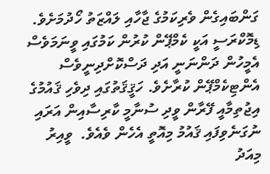ގަންބައިގެން ވެރިކަމުގެ ޖާހާއި ލައްޒަތު ހޯދުމަށެވެ. ޑިމޮކްރަސީ އަކީ ކެމްޕޭން ކުރުން ކަމުގައި ވީނަމަވެސް އެމީހުން ދަންނަނީ އަދި ދަސްކޮށްދިނީވެސް އެންޓިކެމްޕޭން ކުރާށެވެ. ހަޤީޤަތުގައި ދިވެހި ޤައުމުގެ އިޖުތިމާއީ ފޭރާން ވީދި ސުނާމީ ކާރިސާއިން އަރައި ނުގަނެވިފައި ޤައުމު މިއޮތީ އެހެން ވެއެވެ.  ވީއިރު މިއަދު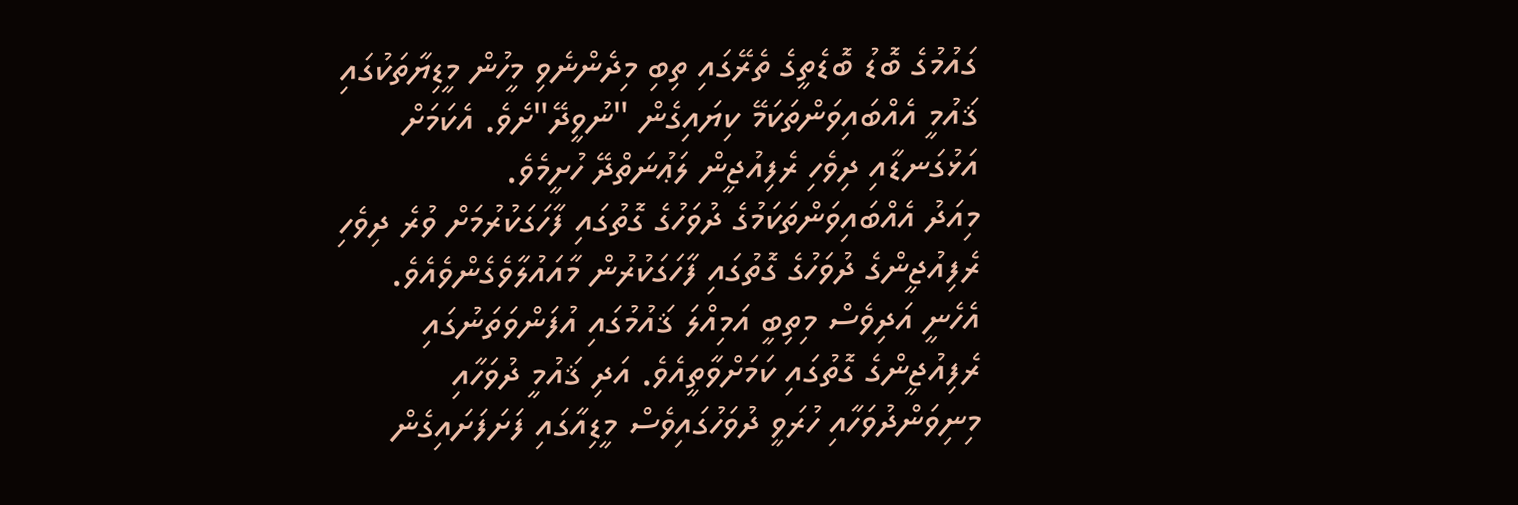ގައުމުގެ ބޮޑު ބޮޑެތީގެ ތެރޭގައި ތިބި މިދެންނެވި މީހުން މީޑިޔާތަކުގައި ޤައުމީ އެއްބައިވަންތަކަމޭ ކިޔައިގެން "ނުވީދޭ"ށެވެ. އެކަމަށް އަޅުގަނޑާއި ދިވެހި ރެފިއުޖީން ލަޢުނަތްދޭ ހުށީމެވެ.
މިއަދު އެއްބައިވަންތަކަމުގެ ދުވަހުގެ ގޮތުގައި ފާހަގަކުރުމަށް ވުރެ ދިވެހި ރެފިއުޖީންގެ ދުވަހުގެ ގޮތުގައި ފާހަގަކުރުން މާއައުލާވެގެންވެއެވެ. އެހެނީ އަދިވެސް މިތިބީ އަމިއްލަ ޤައުމުގައި އުފަންވަތަނުގައި ރެފިއުޖީންގެ ގޮތުގައި ކަމަށްވާތީއެވެ. އަދި ޤައުމީ ދުވަހާއި މިނިވަންދުވަހާއި ހުރަވީ ދުވަހުގައިވެސް މީޑިއާގައި ފަށަފަށައިގެން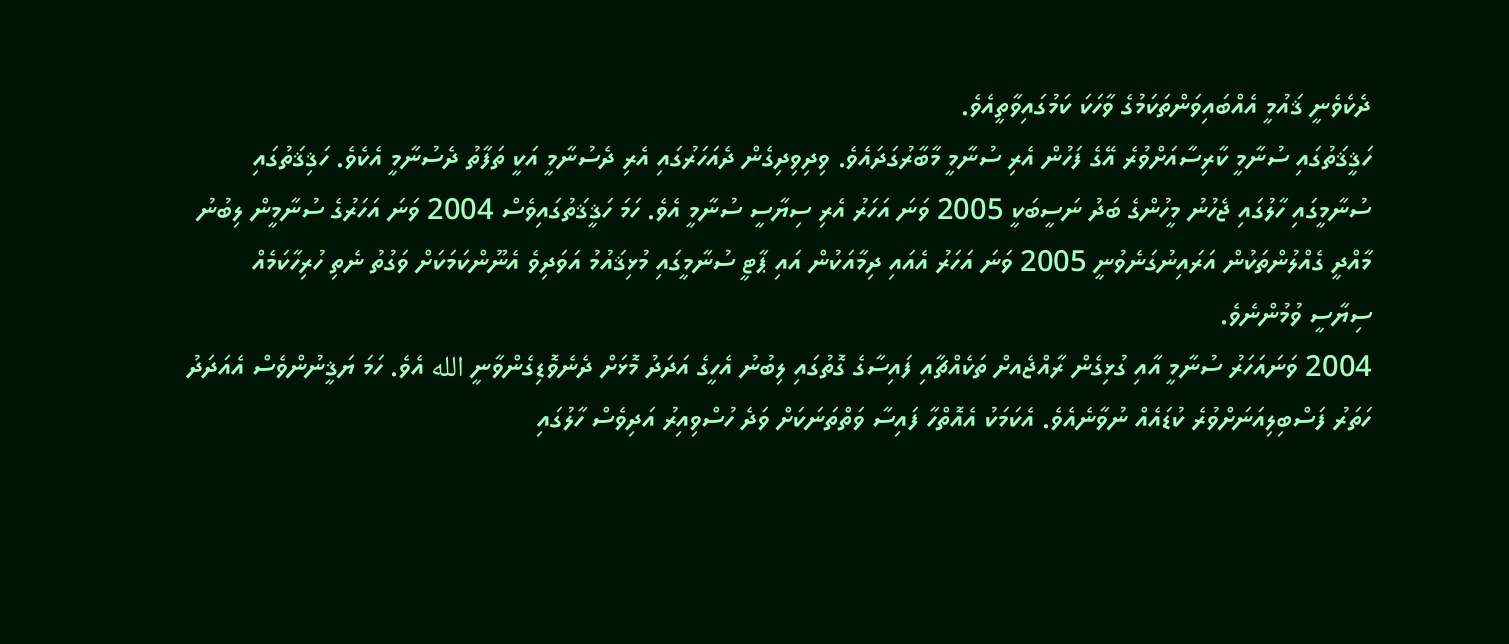ދެކެވެނީ ޤައުމީ އެއްބައިވަންތަކަމުގެ ވާހަކަ ކަމުގައިވާތީއެވެ.
ހަޤީޤަތުގައި ސުނާމީ ކާރިސާއަށްވުރެ އޭގެ ފަހުން އެރި ސުނާމީ މާބާރުގަދައެވެ. ވިދިވިދިގެން ދެއަހަރުގައި އެރި ދެސުނާމީ އަކީ ތަފާތު ދެސުނާމީ އެކެވެ. ހަޤިޤަތުގައި ސުނާމީގައި ހާލުގައި ޖެހުނު މީހުންގެ ބަދު ނަސީބަކީ 2005 ވަނަ އަހަރު އެރި ސިޔާސީ ސުނާމީ އެވެ. ހަމަ ހަޤީޤަތުގައިވެސް 2004 ވަނަ އަހަރުގެ ސުނާމީން ލިބުނު މާއްދީ ގެއްލުންތަކުން އަރައިނުގަނެވުނީ 2005 ވަނަ އަހަރު އެއައި ދިމާއަކުން އައި ޕާޓީ ސުނާމީގައި މުޅިޤައުމު އަވަދިވެ އެނޫންކަމަކަށް ވަގުތު ނެތި ހުރިހާކަމެއް ސިޔާސީ ވުމުންނެވެ.
2004 ވަނައަހަރު ސުނާމީ އާއި ގުޅިގެން ރާއްޖެއށް ތަކެއްޗާއި ފައިސާގެ ގޮތުގައި ލިބުނު އެހީގެ އަދަދު މޮޅަށް ދެނެވޮޑިގެންވާނީ الله އެވެ. ހަމަ ޔަޤީނުންވެސް އެއަދަދު ހަތަރު ފަސްބިލިއަނަށްވުރެ ކުޑައެއް ނުވާނެއެވެ. އެކަމަކު އެއޮތްހާ ފައިސާ ވަތްތަނަކަށް ވަދެ ހުސްވިއިރު އަދިވެސް ހާލުގައި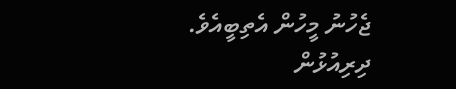ޖެހުނު މީހުން އެތިބީއެވެ. ދިރިއުޅުން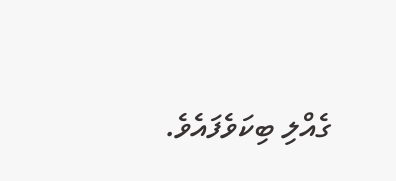ގެއްލި ބިކަވެފައެވެ.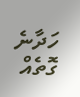ހަދާނެ ގޮތެއް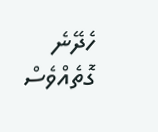ހެދޭނެ ގޮތެއްވެސް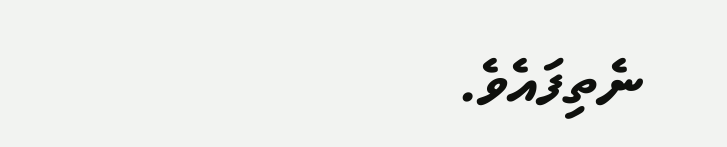ނެތިފައެވެ.